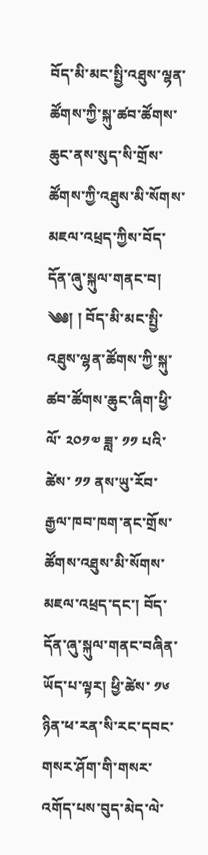བོད་མི་མང་སྤྱི་འཐུས་ལྷན་ཚོགས་ཀྱི་སྐུ་ཚབ་ཚོགས་ཆུང་ནས་སུད་སི་གྲོས་ཚོགས་ཀྱི་འཐུས་མི་སོགས་མཇལ་འཕྲད་ཀྱིས་བོད་དོན་ཞུ་སྐུལ་གནང་བ།
༄༅། ། བོད་མི་མང་སྤྱི་འཐུས་ལྷན་ཚོགས་ཀྱི་སྐུ་ཚབ་ཚོགས་ཆུང་ཞིག་ཕྱི་ལོ་ ༢༠༡༧ ཟླ་ ༡༡ པའི་ཚེས་ ༡༡ ནས་ཡུ་རོབ་རྒྱལ་ཁབ་ཁག་ནང་གྲོས་ཚོགས་འཐུས་མི་སོགས་མཇལ་འཕྲད་དང་། བོད་དོན་ཞུ་སྐུལ་གནང་བཞིན་ཡོད་པ་ལྟར། ཕྱི་ཚེས་ ༡༦ ཉིན་ཕ་རན་སི་རང་དབང་གསར་ཤོག་གི་གསར་འགོད་པས་བུད་མེད་ལེ་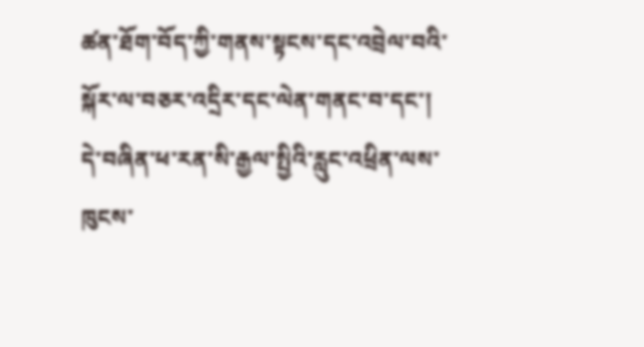ཚན་ཐོག་བོད་ཀྱི་གནས་སྟངས་དང་འབྲེལ་བའི་སྐོར་ལ་བཅར་འདྲིར་དང་ལེན་གནང་བ་དང་། དེ་བཞིན་ཕ་རན་སི་རྒྱལ་སྤྱིའི་རླུང་འཕྲིན་ལས་ཁུངས་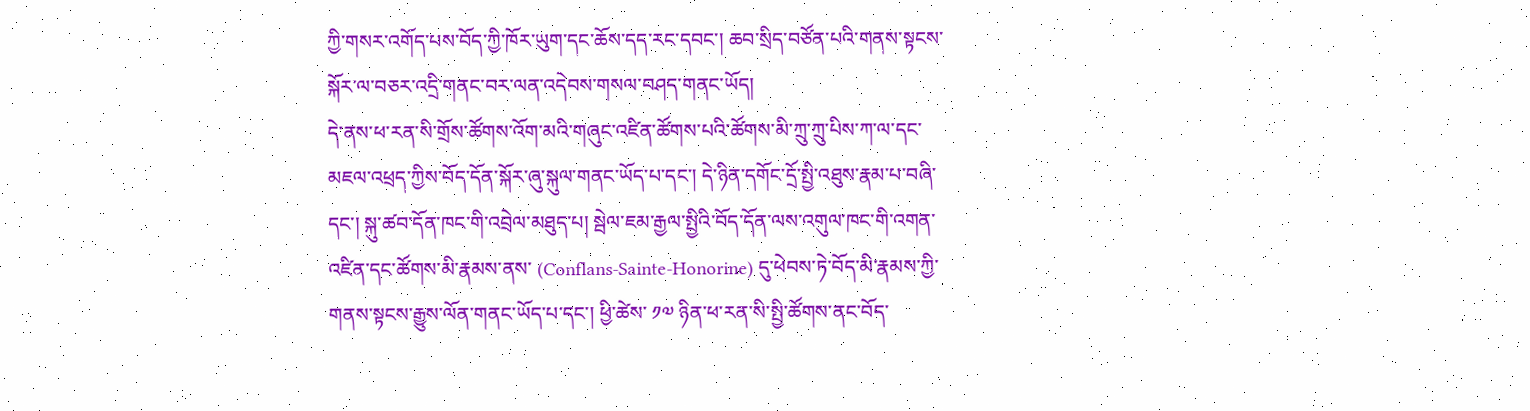ཀྱི་གསར་འགོད་པས་བོད་ཀྱི་ཁོར་ཡུག་དང་ཆོས་དད་རང་དབང་། ཆབ་སྲིད་བཙོན་པའི་གནས་སྟངས་སྐོར་ལ་བཅར་འདྲི་གནང་བར་ལན་འདེབས་གསལ་བཤད་གནང་ཡོད།
དེ་ནས་ཕ་རན་སི་གྲོས་ཚོགས་འོག་མའི་གཞུང་འཛིན་ཚོགས་པའི་ཚོགས་མི་ཀྲུ་ཀྲུ་པིས་ཀ་ལ་དང་མཇལ་འཕྲད་ཀྱིས་བོད་དོན་སྐོར་ཞུ་སྐུལ་གནང་ཡོད་པ་དང་། དེ་ཉིན་དགོང་དྲོ་སྤྱི་འཐུས་རྣམ་པ་བཞི་དང་། སྐུ་ཚབ་དོན་ཁང་གི་འབྲེལ་མཐུད་པ། སྦེལ་ཇམ་རྒྱལ་སྤྱིའི་བོད་དོན་ལས་འགུལ་ཁང་གི་འགན་འཛིན་དང་ཚོགས་མི་རྣམས་ནས་ (Conflans-Sainte-Honorine) དུ་ཕེབས་ཏེ་བོད་མི་རྣམས་ཀྱི་གནས་སྟངས་རྒྱུས་ལོན་གནང་ཡོད་པ་དང་། ཕྱི་ཚེས་ ༡༧ ཉིན་ཕ་རན་སི་སྤྱི་ཚོགས་ནང་བོད་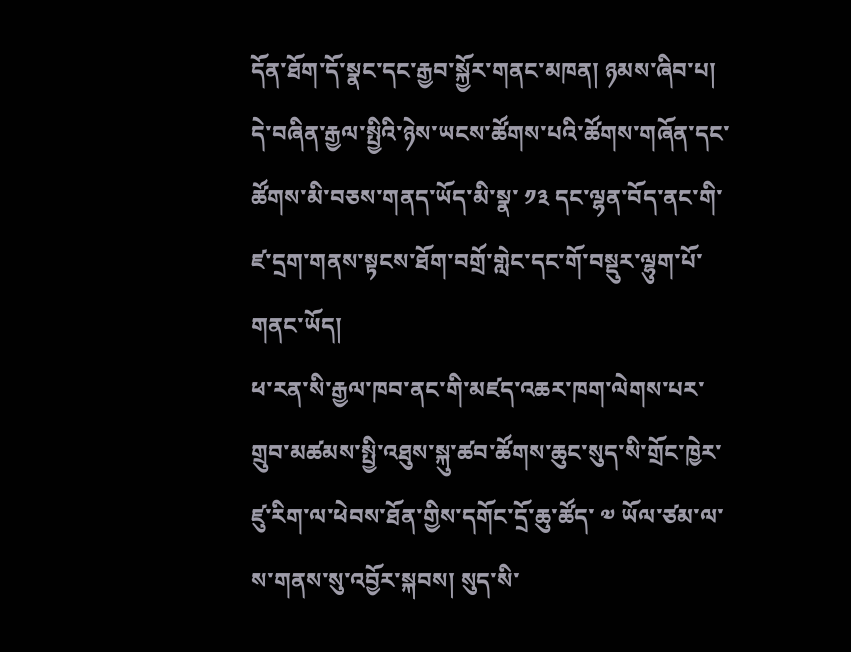དོན་ཐོག་དོ་སྣང་དང་རྒྱབ་སྐྱོར་གནང་མཁན། ཉམས་ཞིབ་པ། དེ་བཞིན་རྒྱལ་སྤྱིའི་ཉེས་ཡངས་ཚོགས་པའི་ཚོགས་གཞོན་དང་ཚོགས་མི་བཅས་གནད་ཡོད་མི་སྣ་ ༡༣ དང་ལྷན་བོད་ནང་གི་ཛ་དྲག་གནས་སྟངས་ཐོག་བགྲོ་གླེང་དང་གོ་བསྡུར་ལྷུག་པོ་གནང་ཡོད།
ཕ་རན་སི་རྒྱལ་ཁབ་ནང་གི་མཛད་འཆར་ཁག་ལེགས་པར་གྲུབ་མཚམས་སྤྱི་འཐུས་སྐུ་ཚབ་ཚོགས་ཆུང་སུད་སི་གྲོང་ཁྱེར་ཛུ་རིག་ལ་ཕེབས་ཐོན་གྱིས་དགོང་དྲོ་ཆུ་ཚོད་ ༧ ཡོལ་ཙམ་ལ་ས་གནས་སུ་འབྱོར་སྐབས། སུད་སི་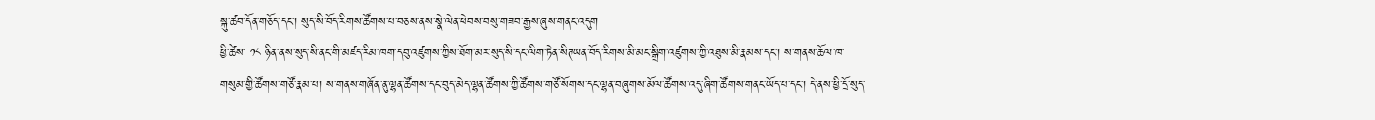སྐུ་ཚབ་དོན་གཅོད་དང་། སུད་སི་བོད་རིགས་ཚོགས་པ་བཅས་ནས་སྣེ་ལེན་ཕེབས་བསུ་གཟབ་རྒྱས་ཞུས་གནང་འདུག
ཕྱི་ཚེས་ ༡༨ ཉིན་ནས་སུད་སི་ནང་གི་མཛད་རིམ་ཁག་དབུ་འཛུགས་ཀྱིས་ཐོག་མར་སུད་སི་དང་ལིག་ཏེན་སིཊཡན་བོད་རིགས་མི་མང་སྒྲིག་འཛུགས་ཀྱི་འཐུས་མི་རྣམས་དང་། ས་གནས་ཆོལ་ཁ་གསུམ་གྱི་ཚོགས་གཙོ་རྣམ་པ། ས་གནས་གཞོན་ནུ་ལྷན་ཚོགས་དང་བུད་མེད་ལྷན་ཚོགས་ཀྱི་ཚོགས་གཙོ་སོགས་དང་ལྷན་བཞུགས་མོལ་ཚོགས་འདུ་ཞིག་ཚོགས་གནང་ཡོད་པ་དང་། དེ་ནས་ཕྱི་དྲོ་སུད་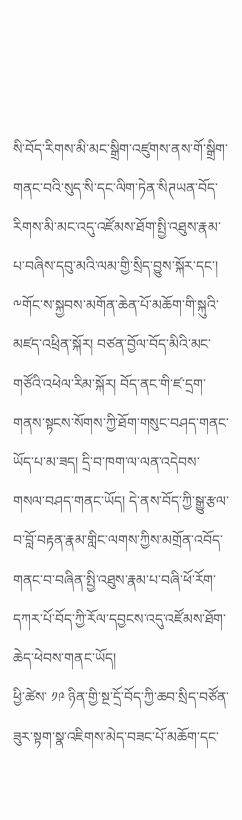སི་བོད་རིགས་མི་མང་སྒྲིག་འཛུགས་ནས་གོ་སྒྲིག་གནང་བའི་སུད་སི་དང་ལིག་ཏེན་སིཊཡན་བོད་རིགས་མི་མང་འདུ་འཛོམས་ཐོག་སྤྱི་འཐུས་རྣམ་པ་བཞིས་དབུ་མའི་ལམ་གྱི་སྲིད་བྱུས་སྐོར་དང་། ༸གོང་ས་སྐྱབས་མགོན་ཆེན་པོ་མཆོག་གི་སྐུའི་མཛད་འཕྲིན་སྐོར། བཙན་བྱོལ་བོད་མིའི་མང་གཙོའི་འཕེལ་རིམ་སྐོར། བོད་ནང་གི་ཛ་དྲག་གནས་སྟངས་སོགས་ཀྱི་ཐོག་གསུང་བཤད་གནང་ཡོད་པ་མ་ཟད། དྲི་བ་ཁག་ལ་ལན་འདེབས་གསལ་བཤད་གནང་ཡོད། དེ་ནས་བོད་ཀྱི་སྒྱུ་རྩལ་བ་བློ་བརྟན་རྣམ་གླིང་ལགས་ཀྱིས་མགྲོན་འབོད་གནང་བ་བཞིན་སྤྱི་འཐུས་རྣམ་པ་བཞི་ཕོ་རོག་དཀར་པོ་བོད་ཀྱི་རོལ་དབྱངས་འདུ་འཛོམས་ཐོག་ཆེད་ཕེབས་གནང་ཡོད།
ཕྱི་ཚེས་ ༡༩ ཉིན་གྱི་སྔ་དྲོ་བོད་ཀྱི་ཆབ་སྲིད་བཙོན་ཟུར་སྟག་སྣ་འཇིགས་མེད་བཟང་པོ་མཆོག་དང་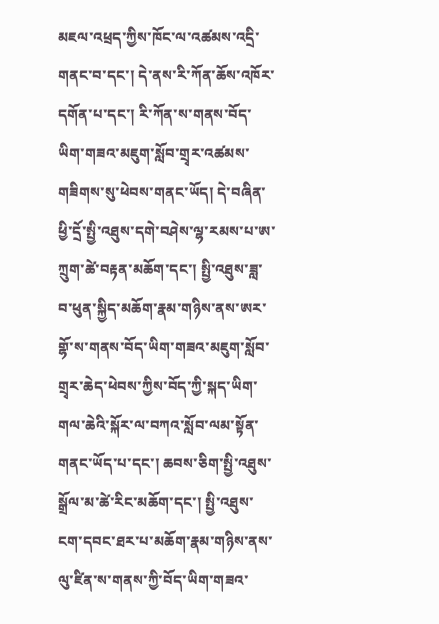མཇལ་འཕྲད་ཀྱིས་ཁོང་ལ་འཚམས་འདྲི་གནང་བ་དང་། དེ་ནས་རི་ཀོན་ཆོས་འཁོར་དགོན་པ་དང་། རི་ཀོན་ས་གནས་བོད་ཡིག་གཟའ་མཇུག་སློབ་གྲྭར་འཚམས་གཟིགས་སུ་ཕེབས་གནང་ཡོད། དེ་བཞིན་ཕྱི་དྲོ་སྤྱི་འཐུས་དགེ་བཤེས་ལྷ་རམས་པ་ཨ་ཀྲུག་ཚེ་བརྟན་མཆོག་དང་། སྤྱི་འཐུས་ཟླ་བ་ཕུན་སྐྱིད་མཆོག་རྣམ་གཉིས་ནས་ཨར་གྷོ་ས་གནས་བོད་ཡིག་གཟའ་མཇུག་སློབ་གྲྭར་ཆེད་ཕེབས་ཀྱིས་བོད་ཀྱི་སྐད་ཡིག་གལ་ཆེའི་སྐོར་ལ་བཀའ་སློབ་ལམ་སྟོན་གནང་ཡོད་པ་དང་། ཆབས་ཅིག་སྤྱི་འཐུས་སྒྲོལ་མ་ཚེ་རིང་མཆོག་དང་། སྤྱི་འཐུས་ངག་དབང་ཐར་པ་མཆོག་རྣམ་གཉིས་ནས་ལུ་ཛིན་ས་གནས་ཀྱི་བོད་ཡིག་གཟའ་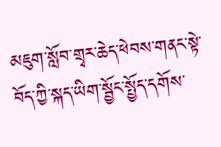མཇུག་སློབ་གྲྭར་ཆེད་ཕེབས་གནང་སྟེ་བོད་ཀྱི་སྐད་ཡིག་སྦྱོང་སྤྱོད་དགོས་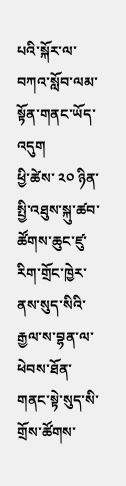པའི་སྐོར་ལ་བཀའ་སློབ་ལམ་སྟོན་གནང་ཡོད་འདུག
ཕྱི་ཚེས་ ༢༠ ཉིན་སྤྱི་འཐུས་སྐུ་ཚབ་ཚོགས་ཆུང་ཛུ་རིག་གྲོང་ཁྱེར་ནས་སུད་སིའི་རྒྱལ་ས་བྷན་ལ་ཕེབས་ཐོན་གནང་སྟེ་སུད་སི་གྲོས་ཚོགས་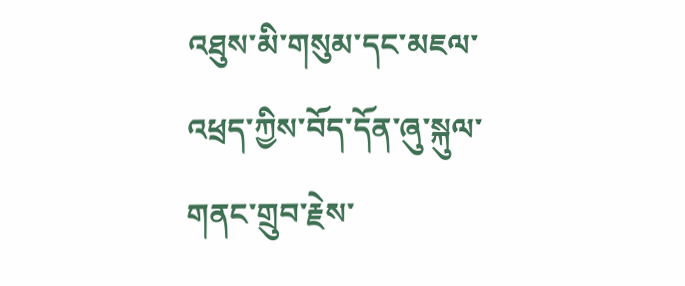འཐུས་མི་གསུམ་དང་མཇལ་འཕྲད་ཀྱིས་བོད་དོན་ཞུ་སྐུལ་གནང་གྲུབ་རྗེས་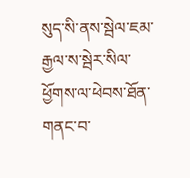སུད་སི་ནས་སྦེལ་ཇམ་རྒྱལ་ས་སྦེར་སིལ་ཕྱོགས་ལ་ཕེབས་ཐོན་གནང་བ་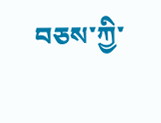བཅས་ཀྱི་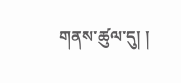གནས་ཚུལ་དུ། །